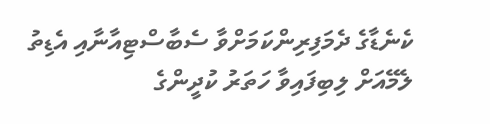ކެނެޑާގެ ދެމަފިރިންކަމަށްވާ ސެބާސްޓިއާނާއި އެޑިތު ލެމޭއަށް ލިބިފައިވާ ހަތަރު ކުދީންގެ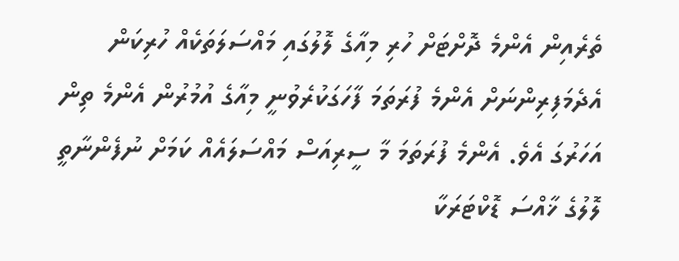ތެރެއިން އެންމެ ދޮށްޓަށް ހުރި މިއާގެ ލޮލުގައި މައްސަލަތަކެއް ހުރިކަން އެދެމަފިރިންނަށް އެންމެ ފުރަތަމަ ފާހަގަކުރެވުނީ މިއާގެ އުމުރުން އެންމެ ތިން އަހަރުގަ އެވެ. އެންމެ ފުރަތަމަ މާ ސީރިއަސް މައްސަލައެއް ކަމަށް ނުފެންނާތީ ލޮލުގެ ޚާއްސަ ޑޮކްޓަރަކާ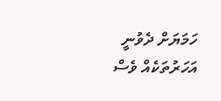ހަމަޔަށް ދެވުނީ އަހަރުތަކެއް ވެސް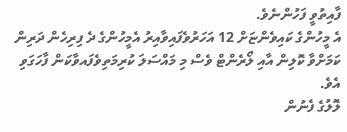ފާއިތުވީ ފަހުންނެވެ.
އެ މީހުންގެ ކައިވެންޏަށް 12 އަހަރުވެފައިވާއިރު އެމީހުންގެ ދެ ފިރިހެން ދަރިން ކަމަށްވާ ކޮލިން އާއި ލޯރެންޓް ވެސް މި މައްސަލަ ކުރިމަތިވެފައވާކަން ފާހަގަވި އެވެ.
ލޮލުގެ ފެނުން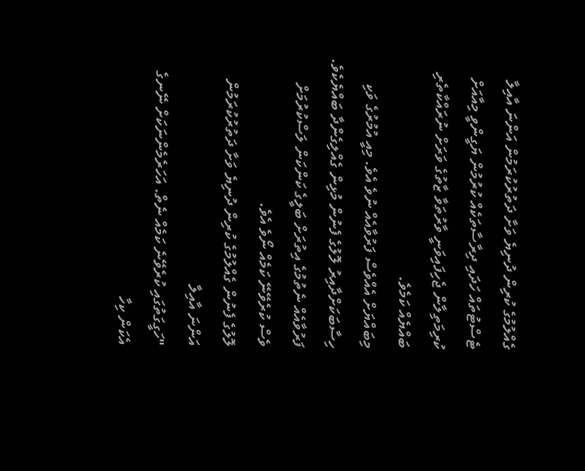ގެއްލުމުގެ ކުރިން ދުނިޔެ ވަށާ ދަތުރުކުރަމުން އަންނަ އާއިލާ
ޓެސްޓުތައް ހަދައި ދިރާސާތަކެއް ކުރުމުން ޔަގީންވީ މިއާއަށް ކުރިމަތިލާން ޖެހިފައިވަނީ ވާރުތަވާ ޒާތުގެ ވަރަށް ނުރައްކާތެރި ބައްޔެއް ކަމެވެ.
މިބައްޔަށް އެއްވެސް ފަރުވާއެއް ނުވެ އެވެ. މިއީ އުމުރުގެ ވަކި ހިސާބަކަށްދާއިރު ލޮލުގެ ފެނުން މުޅިން ގެއްލިގެންދާ ބައްޔެކެވެ. ފަރުވާއެއް ނެތުމުގެ އިތުރަށް ބަލީގެ ކަންކަން ލަސްކުރުމަށް ވެސް ކުރެވޭނޭ ކަމެއް ނޯވެ އެވެ.
ލޮލުގެ ފެނުން ގެއްލުމުގެ ކުރިން ދުނިޔެ ވަށާ ދަތުރުކުރަމުން އަންނަ އާއިލާ
"ހަގީގަތުގައި ކުރެވޭނެ ކަމެއް ނެތް. އަހަރެމެންނަކަށް ނޭނގެ އެކަން ކިހާ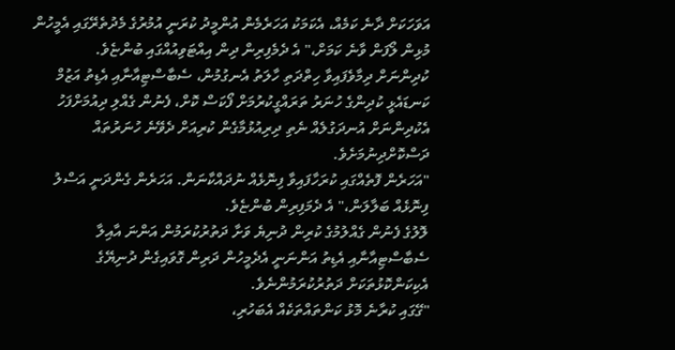އަވަހަކަށް ދާނެ ކަމެއް، އެކަމަކު އަހަރެމެން އުންމީދު ކުރަނީ އުމުރުގެ މެދުތެރޭގައި އެމީހުން މުޅިން ލޯފަން ވާނެ ކަމަށް،" އެ ދެމެފިރިން ދިން އިއްޓަވިއުއްގައި ބުންޏެވެ.
ކުދިންނަށް ދިމާވެފައިވާ ހިތްދަތި ހާލަތު އެނގުމުން، ސެބާސްޓިއާނާއި އެޑިތު އަޒުމް ކަނޑައެޅީ ކުދިންގެ ހުނަރު ތަރައްގީކުރުމަށް ފޯކަސް ކޮށް، ފެނުން ގެއްލި ދިއުމަށްފަހު އެކުދިންނަށް އުނދަގުލެއް ނެތި ދިރިއުޅުމާގެން ކުރިއަށް ދެވޭނެ ހުނަރުތައް ދަސްކޮށްދިނުމަށެވެ.
"އަހަރެން ފޮތެއްގައި ކުރަހާފައިވާ ފިނޮޅެއް ނުދައްކާނަން. އަހަރެން ގެންދަނީ އަސްލު ފިނޮޅެއް ބަލާލަން،" އެ ދެމަފިރިން ބުންޏެވެ.
ލޮލުގެ ފެނުން ގެއްލުމުގެ ކުރިން ދުނިޔެ ވަށާ ދަތުރުކުރަމުން އަންނަ އާއިލާ
ސެބާސްޓިއާނާއި އެޑިތު އަންނަނީ އެދެމީހުން ދަރިން ގޮވައިގެން ދުނިޔޭގެ އެކިކަންކޮޅުތަކަށް ދަތުރުކުރަމުންނެވެ.
"ގޭގައި ކުރާނެ މޮޅު ކަންތައްތަކެއް އެބަހުރި،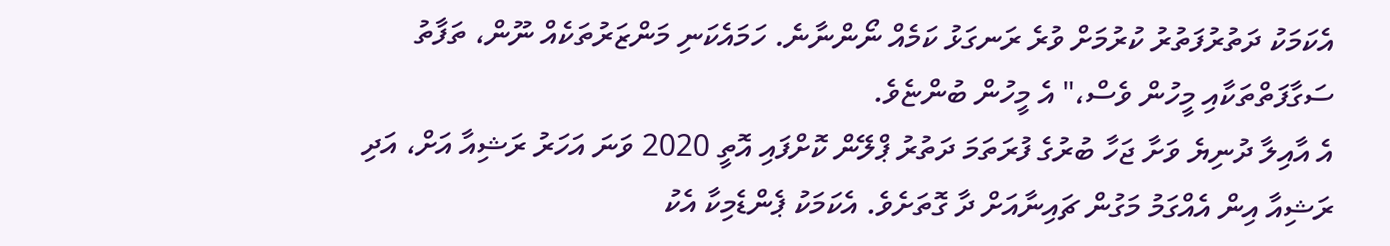އެކަމަކު ދަތުރުފަތުރު ކުރުމަށް ވުރެ ރަނގަޅު ކަމެއް ނޯންނާނެ. ހަމައެކަނި މަންޒަރުތަކެއް ނޫން، ތަފާތު ސަގާފަތްތަކާއި މީހުން ވެސް،" އެ މީހުން ބުންޏެވެ.
އެ އާއިލާ ދުނިޔެ ވަށާ ޖަހާ ބުރުގެ ފުރަތަމަ ދަތުރު ޕްލޭން ކޮށްފައި އޮތީ 2020 ވަނަ އަހަރު ރަޝިއާ އަށް، އަދި ރަޝިއާ އިން އެއްގަމު މަގުން ޗައިނާއަށް ދާ ގޮތަށެވެ. އެކަމަކު ޕެންޑެމިކާ އެކު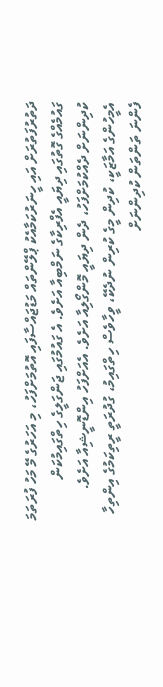ދަތުރުފަތުރަށް އައި ހީނަރުކަމާއެކު ޕްލޭންތައް މަޑުޖައްސާފައި އޮތުމަށްފަހު، މި އަހަރުގެ މޭ މަހު ފުރަތަމަ ގައުމެއްގެ ގޮތުގައި ދިޔައީ އެފްރިކާގެ ނަމްބިއާ އަށެވެ. އެ ގައުމުގައި ޖަންގަލީގެ ހިތްގައިމުކަން ކުދިންނަށް ދެއްކުމަށްފަހު، ދެން ދިޔައީ މޮންގޯލިއާ އަށެވެ. އެއަށްފަހު އިންޑޮނީޝިއާ އަށެވެ.
އެމީހުންގެ އަމާޒަކީ، ކުދިން މީގެ ކުރިން ނުދެކޭ، ވީހާވެސް ހިތްގައިމު، ގުދުރަތީ ރީތިކަމުގެ އިންތިހާ ފެންނަ ތަންތަން ކުދިންނަށް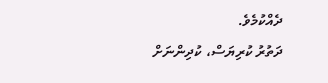ދެއްކުމެވެ.
ދަތުރު ކުރިޔަސް، ކުދިންނަށް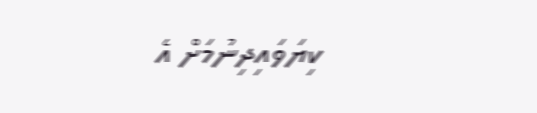ކިޔަވައިދިނުމަށް އެ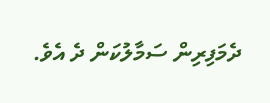ދެމަފިރިން ސަމާލުކަން ދެ އެވެ.